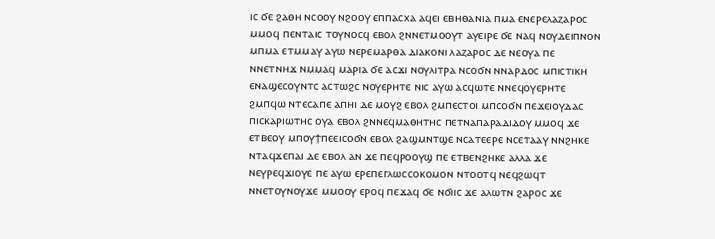ⲓⲥ ϭⲉ ϩⲁⲑⲏ ⲛⲥⲟⲟⲩ ⲛϩⲟⲟⲩ ⲉⲡⲡⲁⲥⲭⲁ ⲁϥⲉⲓ ⲉⲃⲏⲑⲁⲛⲓⲁ ⲡⲙⲁ ⲉⲛⲉⲣⲉⲗⲁⲍⲁⲣⲟⲥ ⲙⲙⲟϥ ⲡⲉⲛⲧⲁⲓⲥ ⲧⲟⲩⲛⲟⲥϥ ⲉⲃⲟⲗ ϩⲛⲛⲉⲧⲙⲟⲟⲩⲧ ⲁⲩⲉⲓⲣⲉ ϭⲉ ⲛⲁϥ ⲛⲟⲩⲇⲉⲓⲡⲛⲟⲛ ⲙⲡⲙⲁ ⲉⲧⲙⲙⲁⲩ ⲁⲩⲱ ⲛⲉⲣⲉⲙⲁⲣⲑⲁ ⲇⲓⲁⲕⲟⲛⲓ ⲗⲁⲍⲁⲣⲟⲥ ⲇⲉ ⲛⲉⲟⲩⲁ ⲡⲉ ⲛⲛⲉⲧⲛⲏϫ ⲛⲙⲙⲁϥ ⲙⲁⲣⲓⲁ ϭⲉ ⲁⲥϫⲓ ⲛⲟⲩⲗⲓⲧⲣⲁ ⲛⲥⲟϭⲛ ⲛⲛⲁⲣⲇⲟⲥ ⲙⲡⲓⲥⲧⲓⲕⲏ ⲉⲛⲁϣⲉⲥⲟⲩⲛⲧⲥ ⲁⲥⲧⲱϩⲥ ⲛⲟⲩⲉⲣⲏⲧⲉ ⲛⲓⲥ ⲁⲩⲱ ⲁⲥϥⲱⲧⲉ ⲛⲛⲉϥⲟⲩⲉⲣⲏⲧⲉ ϩⲙⲡϥⲱ ⲛⲧⲉⲥⲁⲡⲉ ⲁⲡⲏⲓ ⲇⲉ ⲙⲟⲩϩ ⲉⲃⲟⲗ ϩⲙⲡⲉⲥⲧⲟⲓ ⲙⲡⲥⲟϭⲛ ⲡⲉϫⲉⲓⲟⲩⲇⲁⲥ ⲡⲓⲥⲕⲁⲣⲓⲱⲧⲏⲥ ⲟⲩⲁ ⲉⲃⲟⲗ ϩⲛⲛⲉϥⲙⲁⲑⲏⲧⲏⲥ ⲡⲉⲧⲛⲁⲡⲁⲣⲁⲇⲓⲇⲟⲩ ⲙⲙⲟϥ ϫⲉ ⲉⲧⲃⲉⲟⲩ ⲙⲡⲟⲩϯⲡⲉⲉⲓⲥⲟϭⲛ ⲉⲃⲟⲗ ϩⲁϣⲙⲛⲧϣⲉ ⲛⲥⲁⲧⲉⲉⲣⲉ ⲛⲥⲉⲧⲁⲁⲩ ⲛⲛϩⲏⲕⲉ ⲛⲧⲁϥϫⲉⲡⲁⲓ ⲇⲉ ⲉⲃⲟⲗ ⲁⲛ ϫⲉ ⲡⲉϥⲣⲟⲟⲩϣ ⲡⲉ ⲉⲧⲃⲉⲛϩⲏⲕⲉ ⲁⲗⲗⲁ ϫⲉ ⲛⲉⲩⲣⲉϥϫⲓⲟⲩⲉ ⲡⲉ ⲁⲩⲱ ⲉⲣⲉⲡⲉⲅⲗⲱⲥⲥⲟⲕⲟⲙⲟⲛ ⲛⲧⲟⲟⲧϥ ⲛⲉϥϩⲱϥⲧ ⲛⲛⲉⲧⲟⲩⲛⲟⲩϫⲉ ⲙⲙⲟⲟⲩ ⲉⲣⲟϥ ⲡⲉϫⲁϥ ϭⲉ ⲛϭⲓⲓⲥ ϫⲉ ⲁⲗⲱⲧⲛ ϩⲁⲣⲟⲥ ϫⲉ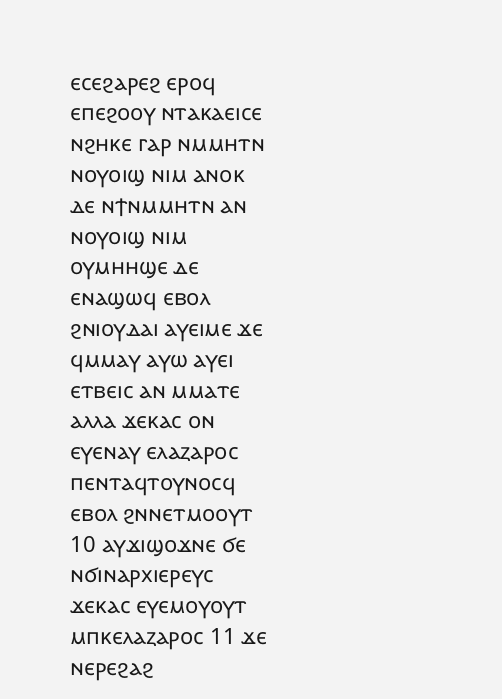ⲉⲥⲉϩⲁⲣⲉϩ ⲉⲣⲟϥ ⲉⲡⲉϩⲟⲟⲩ ⲛⲧⲁⲕⲁⲉⲓⲥⲉ ⲛϩⲏⲕⲉ ⲅⲁⲣ ⲛⲙⲙⲏⲧⲛ ⲛⲟⲩⲟⲓϣ ⲛⲓⲙ ⲁⲛⲟⲕ ⲇⲉ ⲛϯⲛⲙⲙⲏⲧⲛ ⲁⲛ ⲛⲟⲩⲟⲓϣ ⲛⲓⲙ ⲟⲩⲙⲏⲏϣⲉ ⲇⲉ ⲉⲛⲁϣⲱϥ ⲉⲃⲟⲗ ϩⲛⲓⲟⲩⲇⲁⲓ ⲁⲩⲉⲓⲙⲉ ϫⲉ ϥⲙⲙⲁⲩ ⲁⲩⲱ ⲁⲩⲉⲓ ⲉⲧⲃⲉⲓⲥ ⲁⲛ ⲙⲙⲁⲧⲉ ⲁⲗⲗⲁ ϫⲉⲕⲁⲥ ⲟⲛ ⲉⲩⲉⲛⲁⲩ ⲉⲗⲁⲍⲁⲣⲟⲥ ⲡⲉⲛⲧⲁϥⲧⲟⲩⲛⲟⲥϥ ⲉⲃⲟⲗ ϩⲛⲛⲉⲧⲙⲟⲟⲩⲧ 10 ⲁⲩϫⲓϣⲟϫⲛⲉ ϭⲉ ⲛϭⲓⲛⲁⲣⲭⲓⲉⲣⲉⲩⲥ ϫⲉⲕⲁⲥ ⲉⲩⲉⲙⲟⲩⲟⲩⲧ ⲙⲡⲕⲉⲗⲁⲍⲁⲣⲟⲥ 11 ϫⲉ ⲛⲉⲣⲉϩⲁϩ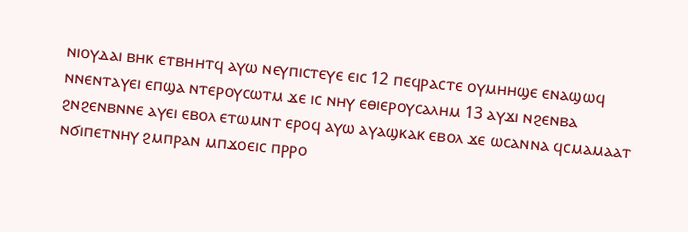ⲛⲓⲟⲩⲇⲁⲓ ⲃⲏⲕ ⲉⲧⲃⲏⲏⲧϥ ⲁⲩⲱ ⲛⲉⲩⲡⲓⲥⲧⲉⲩⲉ ⲉⲓⲥ 12 ⲡⲉϥⲣⲁⲥⲧⲉ ⲟⲩⲙⲏⲏϣⲉ ⲉⲛⲁϣⲱϥ ⲛⲛⲉⲛⲧⲁⲩⲉⲓ ⲉⲡϣⲁ ⲛⲧⲉⲣⲟⲩⲥⲱⲧⲙ ϫⲉ ⲓⲥ ⲛⲏⲩ ⲉⲑⲓⲉⲣⲟⲩⲥⲁⲗⲏⲙ 13 ⲁⲩϫⲓ ⲛϩⲉⲛⲃⲁ ϩⲛϩⲉⲛⲃⲛⲛⲉ ⲁⲩⲉⲓ ⲉⲃⲟⲗ ⲉⲧⲱⲙⲛⲧ ⲉⲣⲟϥ ⲁⲩⲱ ⲁⲩⲁϣⲕⲁⲕ ⲉⲃⲟⲗ ϫⲉ ⲱⲥⲁⲛⲛⲁ ϥⲥⲙⲁⲙⲁⲁⲧ ⲛϭⲓⲡⲉⲧⲛⲏⲩ ϩⲙⲡⲣⲁⲛ ⲙⲡϫⲟⲉⲓⲥ ⲡⲣⲣⲟ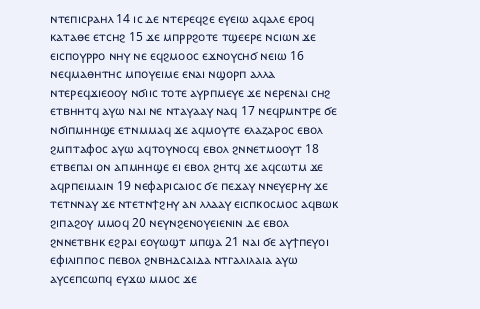ⲛⲧⲉⲡⲓⲥⲣⲁⲏⲗ 14 ⲓⲥ ⲇⲉ ⲛⲧⲉⲣⲉϥϩⲉ ⲉⲩⲉⲓⲱ ⲁϥⲁⲗⲉ ⲉⲣⲟϥ ⲕⲁⲧⲁⲑⲉ ⲉⲧⲥⲏϩ 15 ϫⲉ ⲙⲡⲣⲣϩⲟⲧⲉ ⲧϣⲉⲉⲣⲉ ⲛⲥⲓⲱⲛ ϫⲉ ⲉⲓⲥⲡⲟⲩⲣⲣⲟ ⲛⲏⲩ ⲛⲉ ⲉϥϩⲙⲟⲟⲥ ⲉϫⲛⲟⲩⲥⲏϭ ⲛⲉⲓⲱ 16 ⲛⲉϥⲙⲁⲑⲏⲧⲏⲥ ⲙⲡⲟⲩⲉⲓⲙⲉ ⲉⲛⲁⲓ ⲛϣⲟⲣⲡ ⲁⲗⲗⲁ ⲛⲧⲉⲣⲉϥϫⲓⲉⲟⲟⲩ ⲛϭⲓⲓⲥ ⲧⲟⲧⲉ ⲁⲩⲣⲡⲙⲉⲩⲉ ϫⲉ ⲛⲉⲣⲉⲛⲁⲓ ⲥⲏϩ ⲉⲧⲃⲏⲏⲧϥ ⲁⲩⲱ ⲛⲁⲓ ⲛⲉ ⲛⲧⲁⲩⲁⲁⲩ ⲛⲁϥ 17 ⲛⲉϥⲣⲙⲛⲧⲣⲉ ϭⲉ ⲛϭⲓⲡⲙⲏⲏϣⲉ ⲉⲧⲛⲙⲙⲁϥ ϫⲉ ⲁϥⲙⲟⲩⲧⲉ ⲉⲗⲁⲍⲁⲣⲟⲥ ⲉⲃⲟⲗ ϩⲙⲡⲧⲁⲫⲟⲥ ⲁⲩⲱ ⲁϥⲧⲟⲩⲛⲟⲥϥ ⲉⲃⲟⲗ ϩⲛⲛⲉⲧⲙⲟⲟⲩⲧ 18 ⲉⲧⲃⲉⲡⲁⲓ ⲟⲛ ⲁⲡⲙⲏⲏϣⲉ ⲉⲓ ⲉⲃⲟⲗ ϩⲏⲧϥ ϫⲉ ⲁϥⲥⲱⲧⲙ ϫⲉ ⲁϥⲣⲡⲉⲓⲙⲁⲓⲛ 19 ⲛⲉⲫⲁⲣⲓⲥⲁⲓⲟⲥ ϭⲉ ⲡⲉϫⲁⲩ ⲛⲛⲉⲩⲉⲣⲏⲩ ϫⲉ ⲧⲉⲧⲛⲛⲁⲩ ϫⲉ ⲛⲧⲉⲧⲛϯϩⲏⲩ ⲁⲛ ⲗⲗⲁⲁⲩ ⲉⲓⲥⲡⲕⲟⲥⲙⲟⲥ ⲁϥⲃⲱⲕ ϩⲓⲡⲁϩⲟⲩ ⲙⲙⲟϥ 20 ⲛⲉⲩⲛϩⲉⲛⲟⲩⲉⲓⲉⲛⲓⲛ ⲇⲉ ⲉⲃⲟⲗ ϩⲛⲛⲉⲧⲃⲏⲕ ⲉϩⲣⲁⲓ ⲉⲟⲩⲱϣⲧ ⲙⲡϣⲁ 21 ⲛⲁⲓ ϭⲉ ⲁⲩϯⲡⲉⲩⲟⲓ ⲉⲫⲓⲗⲓⲡⲡⲟⲥ ⲡⲉⲃⲟⲗ ϩⲛⲃⲏⲇⲥⲁⲓⲇⲁ ⲛⲧⲅⲁⲗⲓⲗⲁⲓⲁ ⲁⲩⲱ ⲁⲩⲥⲉⲡⲥⲱⲡϥ ⲉⲩϫⲱ ⲙⲙⲟⲥ ϫⲉ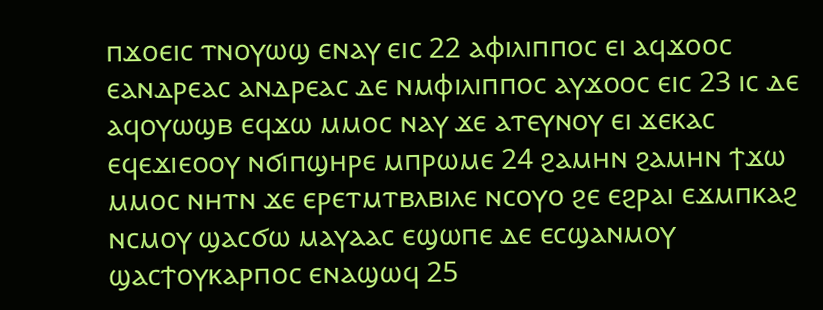ⲡϫⲟⲉⲓⲥ ⲧⲛⲟⲩⲱϣ ⲉⲛⲁⲩ ⲉⲓⲥ 22 ⲁⲫⲓⲗⲓⲡⲡⲟⲥ ⲉⲓ ⲁϥϫⲟⲟⲥ ⲉⲁⲛⲇⲣⲉⲁⲥ ⲁⲛⲇⲣⲉⲁⲥ ⲇⲉ ⲛⲙⲫⲓⲗⲓⲡⲡⲟⲥ ⲁⲩϫⲟⲟⲥ ⲉⲓⲥ 23 ⲓⲥ ⲇⲉ ⲁϥⲟⲩⲱϣⲃ ⲉϥϫⲱ ⲙⲙⲟⲥ ⲛⲁⲩ ϫⲉ ⲁⲧⲉⲩⲛⲟⲩ ⲉⲓ ϫⲉⲕⲁⲥ ⲉϥⲉϫⲓⲉⲟⲟⲩ ⲛϭⲓⲡϣⲏⲣⲉ ⲙⲡⲣⲱⲙⲉ 24 ϩⲁⲙⲏⲛ ϩⲁⲙⲏⲛ ϯϫⲱ ⲙⲙⲟⲥ ⲛⲏⲧⲛ ϫⲉ ⲉⲣⲉⲧⲙⲧⲃⲗⲃⲓⲗⲉ ⲛⲥⲟⲩⲟ ϩⲉ ⲉϩⲣⲁⲓ ⲉϫⲙⲡⲕⲁϩ ⲛⲥⲙⲟⲩ ϣⲁⲥϭⲱ ⲙⲁⲩⲁⲁⲥ ⲉϣⲱⲡⲉ ⲇⲉ ⲉⲥϣⲁⲛⲙⲟⲩ ϣⲁⲥϯⲟⲩⲕⲁⲣⲡⲟⲥ ⲉⲛⲁϣⲱϥ 25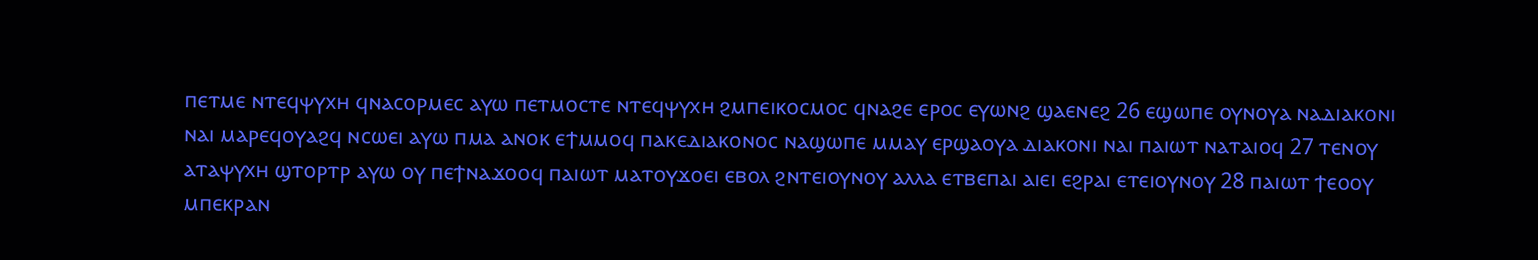ⲡⲉⲧⲙⲉ ⲛⲧⲉϥⲯⲩⲭⲏ ϥⲛⲁⲥⲟⲣⲙⲉⲥ ⲁⲩⲱ ⲡⲉⲧⲙⲟⲥⲧⲉ ⲛⲧⲉϥⲯⲩⲭⲏ ϩⲙⲡⲉⲓⲕⲟⲥⲙⲟⲥ ϥⲛⲁϩⲉ ⲉⲣⲟⲥ ⲉⲩⲱⲛϩ ϣⲁⲉⲛⲉϩ 26 ⲉϣⲱⲡⲉ ⲟⲩⲛⲟⲩⲁ ⲛⲁⲇⲓⲁⲕⲟⲛⲓ ⲛⲁⲓ ⲙⲁⲣⲉϥⲟⲩⲁϩϥ ⲛⲥⲱⲉⲓ ⲁⲩⲱ ⲡⲙⲁ ⲁⲛⲟⲕ ⲉϯⲙⲙⲟϥ ⲡⲁⲕⲉⲇⲓⲁⲕⲟⲛⲟⲥ ⲛⲁϣⲱⲡⲉ ⲙⲙⲁⲩ ⲉⲣϣⲁⲟⲩⲁ ⲇⲓⲁⲕⲟⲛⲓ ⲛⲁⲓ ⲡⲁⲓⲱⲧ ⲛⲁⲧⲁⲓⲟϥ 27 ⲧⲉⲛⲟⲩ ⲁⲧⲁⲯⲩⲭⲏ ϣⲧⲟⲣⲧⲣ ⲁⲩⲱ ⲟⲩ ⲡⲉϯⲛⲁϫⲟⲟϥ ⲡⲁⲓⲱⲧ ⲙⲁⲧⲟⲩϫⲟⲉⲓ ⲉⲃⲟⲗ ϩⲛⲧⲉⲓⲟⲩⲛⲟⲩ ⲁⲗⲗⲁ ⲉⲧⲃⲉⲡⲁⲓ ⲁⲓⲉⲓ ⲉϩⲣⲁⲓ ⲉⲧⲉⲓⲟⲩⲛⲟⲩ 28 ⲡⲁⲓⲱⲧ ϯⲉⲟⲟⲩ ⲙⲡⲉⲕⲣⲁⲛ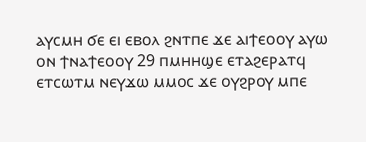ⲁⲩⲥⲙⲏ ϭⲉ ⲉⲓ ⲉⲃⲟⲗ ϩⲛⲧⲡⲉ ϫⲉ ⲁⲓϯⲉⲟⲟⲩ ⲁⲩⲱ ⲟⲛ ϯⲛⲁϯⲉⲟⲟⲩ 29 ⲡⲙⲏⲏϣⲉ ⲉⲧⲁϩⲉⲣⲁⲧϥ ⲉⲧⲥⲱⲧⲙ ⲛⲉⲩϫⲱ ⲙⲙⲟⲥ ϫⲉ ⲟⲩϩⲣⲟⲩ ⲙⲡⲉ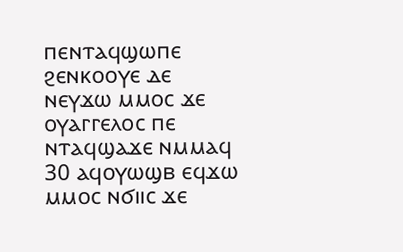ⲡⲉⲛⲧⲁϥϣⲱⲡⲉ ϩⲉⲛⲕⲟⲟⲩⲉ ⲇⲉ ⲛⲉⲩϫⲱ ⲙⲙⲟⲥ ϫⲉ ⲟⲩⲁⲅⲅⲉⲗⲟⲥ ⲡⲉ ⲛⲧⲁϥϣⲁϫⲉ ⲛⲙⲙⲁϥ 30 ⲁϥⲟⲩⲱϣⲃ ⲉϥϫⲱ ⲙⲙⲟⲥ ⲛϭⲓⲓⲥ ϫⲉ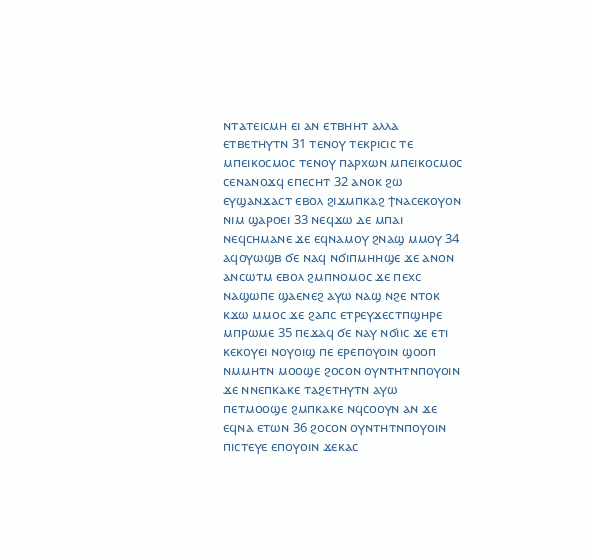ⲛⲧⲁⲧⲉⲓⲥⲙⲏ ⲉⲓ ⲁⲛ ⲉⲧⲃⲏⲏⲧ ⲁⲗⲗⲁ ⲉⲧⲃⲉⲧⲏⲩⲧⲛ 31 ⲧⲉⲛⲟⲩ ⲧⲉⲕⲣⲓⲥⲓⲥ ⲧⲉ ⲙⲡⲉⲓⲕⲟⲥⲙⲟⲥ ⲧⲉⲛⲟⲩ ⲡⲁⲣⲭⲱⲛ ⲙⲡⲉⲓⲕⲟⲥⲙⲟⲥ ⲥⲉⲛⲁⲛⲟϫϥ ⲉⲡⲉⲥⲏⲧ 32 ⲁⲛⲟⲕ ϩⲱ ⲉⲩϣⲁⲛϫⲁⲥⲧ ⲉⲃⲟⲗ ϩⲓϫⲙⲡⲕⲁϩ ϯⲛⲁⲥⲉⲕⲟⲩⲟⲛ ⲛⲓⲙ ϣⲁⲣⲟⲉⲓ 33 ⲛⲉϥϫⲱ ⲇⲉ ⲙⲡⲁⲓ ⲛⲉϥⲥⲏⲙⲁⲛⲉ ϫⲉ ⲉϥⲛⲁⲙⲟⲩ ϩⲛⲁϣ ⲙⲙⲟⲩ 34 ⲁϥⲟⲩⲱϣⲃ ϭⲉ ⲛⲁϥ ⲛϭⲓⲡⲙⲏⲏϣⲉ ϫⲉ ⲁⲛⲟⲛ ⲁⲛⲥⲱⲧⲙ ⲉⲃⲟⲗ ϩⲙⲡⲛⲟⲙⲟⲥ ϫⲉ ⲡⲉⲭⲥ ⲛⲁϣⲱⲡⲉ ϣⲁⲉⲛⲉϩ ⲁⲩⲱ ⲛⲁϣ ⲛϩⲉ ⲛⲧⲟⲕ ⲕϫⲱ ⲙⲙⲟⲥ ϫⲉ ϩⲁⲡⲥ ⲉⲧⲣⲉⲩϫⲉⲥⲧⲡϣⲏⲣⲉ ⲙⲡⲣⲱⲙⲉ 35 ⲡⲉϫⲁϥ ϭⲉ ⲛⲁⲩ ⲛϭⲓⲓⲥ ϫⲉ ⲉⲧⲓ ⲕⲉⲕⲟⲩⲉⲓ ⲛⲟⲩⲟⲓϣ ⲡⲉ ⲉⲣⲉⲡⲟⲩⲟⲓⲛ ϣⲟⲟⲡ ⲛⲙⲙⲏⲧⲛ ⲙⲟⲟϣⲉ ϩⲟⲥⲟⲛ ⲟⲩⲛⲧⲏⲧⲛⲡⲟⲩⲟⲓⲛ ϫⲉ ⲛⲛⲉⲡⲕⲁⲕⲉ ⲧⲁϩⲉⲧⲏⲩⲧⲛ ⲁⲩⲱ ⲡⲉⲧⲙⲟⲟϣⲉ ϩⲙⲡⲕⲁⲕⲉ ⲛϥⲥⲟⲟⲩⲛ ⲁⲛ ϫⲉ ⲉϥⲛⲁ ⲉⲧⲱⲛ 36 ϩⲟⲥⲟⲛ ⲟⲩⲛⲧⲏⲧⲛⲡⲟⲩⲟⲓⲛ ⲡⲓⲥⲧⲉⲩⲉ ⲉⲡⲟⲩⲟⲓⲛ ϫⲉⲕⲁⲥ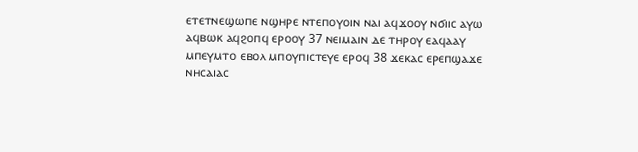ⲉⲧⲉⲧⲛⲉϣⲱⲡⲉ ⲛϣⲏⲣⲉ ⲛⲧⲉⲡⲟⲩⲟⲓⲛ ⲛⲁⲓ ⲁϥϫⲟⲟⲩ ⲛϭⲓⲓⲥ ⲁⲩⲱ ⲁϥⲃⲱⲕ ⲁϥϩⲟⲡϥ ⲉⲣⲟⲟⲩ 37 ⲛⲉⲓⲙⲁⲓⲛ ⲇⲉ ⲧⲏⲣⲟⲩ ⲉⲁϥⲁⲁⲩ ⲙⲡⲉⲩⲙⲧⲟ ⲉⲃⲟⲗ ⲙⲡⲟⲩⲡⲓⲥⲧⲉⲩⲉ ⲉⲣⲟϥ 38 ϫⲉⲕⲁⲥ ⲉⲣⲉⲡϣⲁϫⲉ ⲛⲏⲥⲁⲓⲁⲥ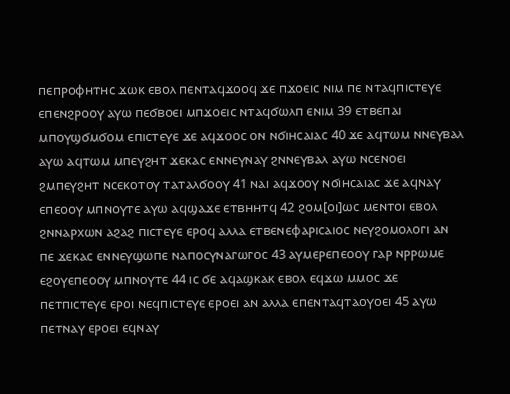ⲡⲉⲡⲣⲟⲫⲏⲧⲏⲥ ϫⲱⲕ ⲉⲃⲟⲗ ⲡⲉⲛⲧⲁϥϫⲟⲟϥ ϫⲉ ⲡϫⲟⲉⲓⲥ ⲛⲓⲙ ⲡⲉ ⲛⲧⲁϥⲡⲓⲥⲧⲉⲩⲉ ⲉⲡⲉⲛϩⲣⲟⲟⲩ ⲁⲩⲱ ⲡⲉϭⲃⲟⲉⲓ ⲙⲡϫⲟⲉⲓⲥ ⲛⲧⲁϥϭⲱⲗⲡ ⲉⲛⲓⲙ 39 ⲉⲧⲃⲉⲡⲁⲓ ⲙⲡⲟⲩϣϭⲙϭⲟⲙ ⲉⲡⲓⲥⲧⲉⲩⲉ ϫⲉ ⲁϥϫⲟⲟⲥ ⲟⲛ ⲛϭⲓⲏⲥⲁⲓⲁⲥ 40 ϫⲉ ⲁϥⲧⲱⲙ ⲛⲛⲉⲩⲃⲁⲗ ⲁⲩⲱ ⲁϥⲧⲱⲙ ⲙⲡⲉⲩϩⲏⲧ ϫⲉⲕⲁⲥ ⲉⲛⲛⲉⲩⲛⲁⲩ ϩⲛⲛⲉⲩⲃⲁⲗ ⲁⲩⲱ ⲛⲥⲉⲛⲟⲉⲓ ϩⲙⲡⲉⲩϩⲏⲧ ⲛⲥⲉⲕⲟⲧⲟⲩ ⲧⲁⲧⲁⲗϭⲟⲟⲩ 41 ⲛⲁⲓ ⲁϥϫⲟⲟⲩ ⲛϭⲓⲏⲥⲁⲓⲁⲥ ϫⲉ ⲁϥⲛⲁⲩ ⲉⲡⲉⲟⲟⲩ ⲙⲡⲛⲟⲩⲧⲉ ⲁⲩⲱ ⲁϥϣⲁϫⲉ ⲉⲧⲃⲏⲏⲧϥ 42 ϩⲟⲙ[ⲟⲓ]ⲱⲥ ⲙⲉⲛⲧⲟⲓ ⲉⲃⲟⲗ ϩⲛⲛⲁⲣⲭⲱⲛ ⲁϩⲁϩ ⲡⲓⲥⲧⲉⲩⲉ ⲉⲣⲟϥ ⲁⲗⲗⲁ ⲉⲧⲃⲉⲛⲉⲫⲁⲣⲓⲥⲁⲓⲟⲥ ⲛⲉⲩϩⲟⲙⲟⲗⲟⲅⲓ ⲁⲛ ⲡⲉ ϫⲉⲕⲁⲥ ⲉⲛⲛⲉⲩϣⲱⲡⲉ ⲛⲁⲡⲟⲥⲩⲛⲁⲅⲱⲅⲟⲥ 43 ⲁⲩⲙⲉⲣⲉⲡⲉⲟⲟⲩ ⲅⲁⲣ ⲛⲣⲣⲱⲙⲉ ⲉϩⲟⲩⲉⲡⲉⲟⲟⲩ ⲙⲡⲛⲟⲩⲧⲉ 44 ⲓⲥ ϭⲉ ⲁϥⲁϣⲕⲁⲕ ⲉⲃⲟⲗ ⲉϥϫⲱ ⲙⲙⲟⲥ ϫⲉ ⲡⲉⲧⲡⲓⲥⲧⲉⲩⲉ ⲉⲣⲟⲓ ⲛⲉϥⲡⲓⲥⲧⲉⲩⲉ ⲉⲣⲟⲉⲓ ⲁⲛ ⲁⲗⲗⲁ ⲉⲡⲉⲛⲧⲁϥⲧⲁⲟⲩⲟⲉⲓ 45 ⲁⲩⲱ ⲡⲉⲧⲛⲁⲩ ⲉⲣⲟⲉⲓ ⲉϥⲛⲁⲩ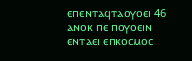ⲉⲡⲉⲛⲧⲁϥⲧⲁⲟⲩⲟⲉⲓ 46 ⲁⲛⲟⲕ ⲡⲉ ⲡⲟⲩⲟⲉⲓⲛ ⲉⲛⲧⲁⲉⲓ ⲉⲡⲕⲟⲥⲙⲟⲥ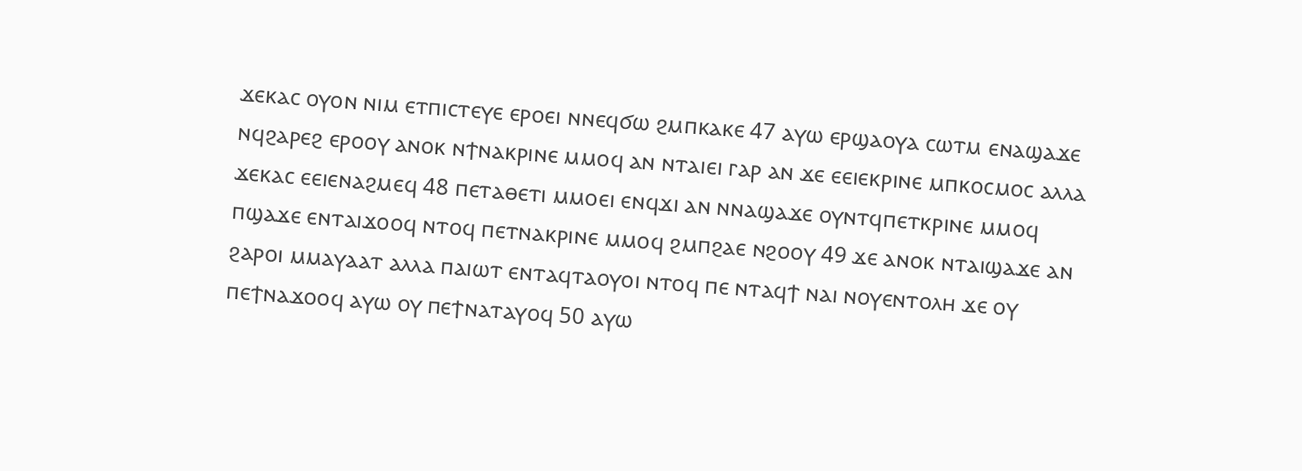ϫⲉⲕⲁⲥ ⲟⲩⲟⲛ ⲛⲓⲙ ⲉⲧⲡⲓⲥⲧⲉⲩⲉ ⲉⲣⲟⲉⲓ ⲛⲛⲉϥϭⲱ ϩⲙⲡⲕⲁⲕⲉ 47 ⲁⲩⲱ ⲉⲣϣⲁⲟⲩⲁ ⲥⲱⲧⲙ ⲉⲛⲁϣⲁϫⲉ ⲛϥϩⲁⲣⲉϩ ⲉⲣⲟⲟⲩ ⲁⲛⲟⲕ ⲛϯⲛⲁⲕⲣⲓⲛⲉ ⲙⲙⲟϥ ⲁⲛ ⲛⲧⲁⲓⲉⲓ ⲅⲁⲣ ⲁⲛ ϫⲉ ⲉⲉⲓⲉⲕⲣⲓⲛⲉ ⲙⲡⲕⲟⲥⲙⲟⲥ ⲁⲗⲗⲁ ϫⲉⲕⲁⲥ ⲉⲉⲓⲉⲛⲁϩⲙⲉϥ 48 ⲡⲉⲧⲁⲑⲉⲧⲓ ⲙⲙⲟⲉⲓ ⲉⲛϥϫⲓ ⲁⲛ ⲛⲛⲁϣⲁϫⲉ ⲟⲩⲛⲧϥⲡⲉⲧⲕⲣⲓⲛⲉ ⲙⲙⲟϥ ⲡϣⲁϫⲉ ⲉⲛⲧⲁⲓϫⲟⲟϥ ⲛⲧⲟϥ ⲡⲉⲧⲛⲁⲕⲣⲓⲛⲉ ⲙⲙⲟϥ ϩⲙⲡϩⲁⲉ ⲛϩⲟⲟⲩ 49 ϫⲉ ⲁⲛⲟⲕ ⲛⲧⲁⲓϣⲁϫⲉ ⲁⲛ ϩⲁⲣⲟⲓ ⲙⲙⲁⲩⲁⲁⲧ ⲁⲗⲗⲁ ⲡⲁⲓⲱⲧ ⲉⲛⲧⲁϥⲧⲁⲟⲩⲟⲓ ⲛⲧⲟϥ ⲡⲉ ⲛⲧⲁϥϯ ⲛⲁⲓ ⲛⲟⲩⲉⲛⲧⲟⲗⲏ ϫⲉ ⲟⲩ ⲡⲉϯⲛⲁϫⲟⲟϥ ⲁⲩⲱ ⲟⲩ ⲡⲉϯⲛⲁⲧⲁⲩⲟϥ 50 ⲁⲩⲱ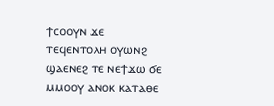ϯⲥⲟⲟⲩⲛ ϫⲉ ⲧⲉϥⲉⲛⲧⲟⲗⲏ ⲟⲩⲱⲛϩ ϣⲁⲉⲛⲉϩ ⲧⲉ ⲛⲉϯϫⲱ ϭⲉ ⲙⲙⲟⲟⲩ ⲁⲛⲟⲕ ⲕⲁⲧⲁⲑⲉ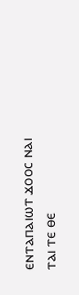ⲉⲛⲧⲁⲡⲁⲓⲱⲧ ϫⲟⲟⲥ ⲛⲁⲓ ⲧⲁⲓ ⲧⲉ ⲑⲉ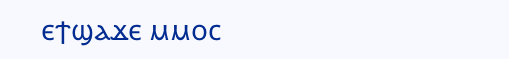ⲉϯϣⲁϫⲉ ⲙⲙⲟⲥ